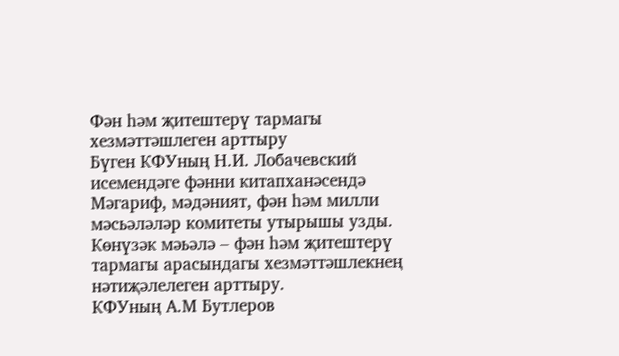Фән һәм җитештерү тармагы хезмәттәшлеген арттыру
Бүген КФУның Н.И. Лобачевский исемендәге фәнни китапханәсендә Мәгариф, мәдәният, фән һәм милли мәсьәләләр комитеты утырышы узды.
Көнүзәк мәьәлә – фән һәм җитештерү тармагы арасындагы хезмәттәшлекнең нәтиҗәлелеген арттыру.
КФУның А.М Бутлеров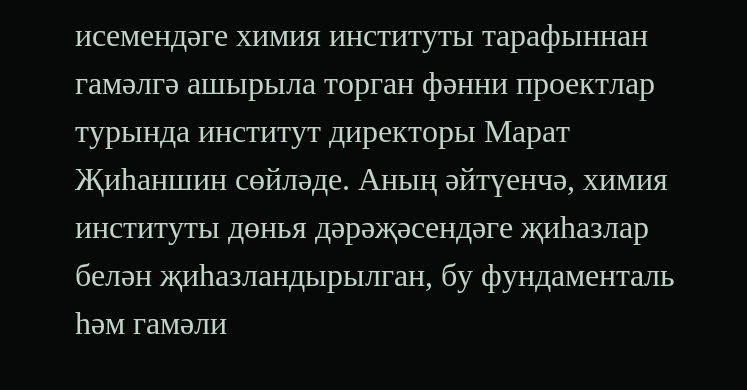исемендәге химия институты тарафыннан гамәлгә ашырыла торган фәнни проектлар турында институт директоры Марат Җиһаншин сөйләде. Аның әйтүенчә, химия институты дөнья дәрәҗәсендәге җиһазлар белән җиһазландырылган, бу фундаменталь һәм гамәли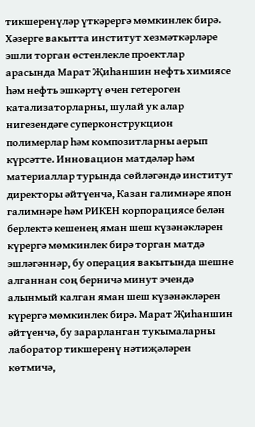тикшеренүләр үткәрергә мөмкинлек бирә. Хәзерге вакытта институт хезмәткәрләре эшли торган өстенлекле проектлар арасында Марат Җиһаншин нефть химиясе һәм нефть эшкәртү өчен гетероген катализаторларны, шулай ук алар нигезендәге суперконструкцион полимерлар һәм композитларны аерып күрсәтте. Инновацион матдәләр һәм материаллар турында сөйләгәндә институт директоры әйтүенчә, Казан галимнәре япон галимнәре һәм РИКЕН корпорациясе белән берлектә кешенең яман шеш күзәнәкләрен күрергә мөмкинлек бирә торган матдә эшләгәннәр, бу операция вакытында шешне алганнан соң берничә минут эчендә алынмый калган яман шеш күзәнәкләрен күрергә мөмкинлек бирә. Марат Җиһаншин әйтүенчә, бу зарарланган тукымаларны лаборатор тикшеренү нәтиҗәләрен көтмичә,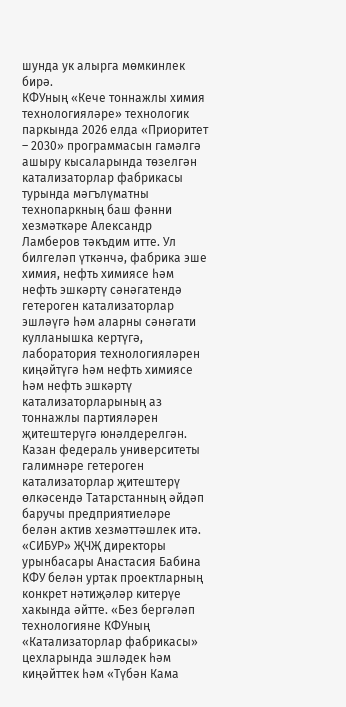шунда ук алырга мөмкинлек бирә.
КФУның «Кече тоннажлы химия технологияләре» технологик паркында 2026 елда «Приоритет – 2030» программасын гамәлгә ашыру кысаларында төзелгән катализаторлар фабрикасы турында мәгълүматны технопаркның баш фәнни хезмәткәре Александр Ламберов тәкъдим итте. Ул билгеләп үткәнчә, фабрика эше химия, нефть химиясе һәм нефть эшкәртү сәнәгатендә гетероген катализаторлар эшләүгә һәм аларны сәнәгати кулланышка кертүгә, лаборатория технологияләрен киңәйтүгә һәм нефть химиясе һәм нефть эшкәртү катализаторларының аз тоннажлы партияләрен җитештерүгә юнәлдерелгән.
Казан федераль университеты галимнәре гетероген катализаторлар җитештерү өлкәсендә Татарстанның әйдәп баручы предприятиеләре белән актив хезмәттәшлек итә. «СИБУР» ҖЧҖ директоры урынбасары Анастасия Бабина КФУ белән уртак проектларның конкрет нәтиҗәләр китерүе хакында әйтте. «Без бергәләп технологияне КФУның «Катализаторлар фабрикасы» цехларында эшләдек һәм киңәйттек һәм «Түбән Кама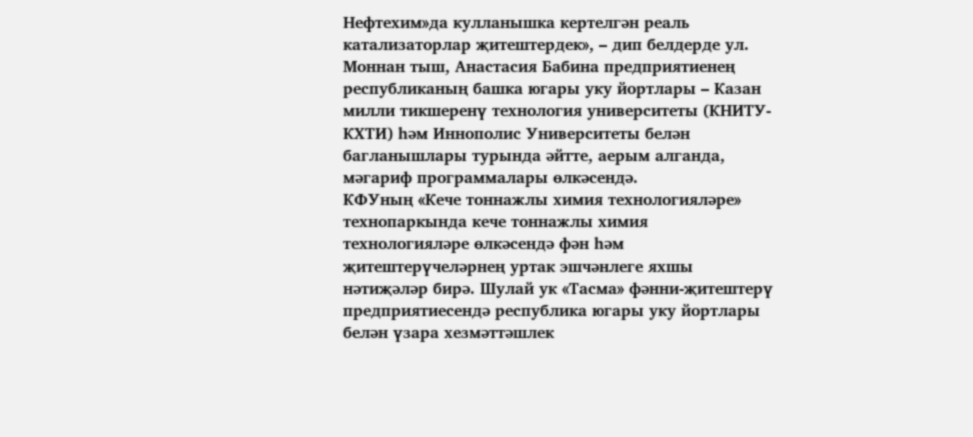Нефтехим»да кулланышка кертелгән реаль катализаторлар җитештердек», – дип белдерде ул.
Моннан тыш, Анастасия Бабина предприятиенең республиканың башка югары уку йортлары – Казан милли тикшеренү технология университеты (КНИТУ-КХТИ) һәм Иннополис Университеты белән багланышлары турында әйтте, аерым алганда, мәгариф программалары өлкәсендә.
КФУның «Кече тоннажлы химия технологияләре» технопаркында кече тоннажлы химия технологияләре өлкәсендә фән һәм җитештерүчеләрнең уртак эшчәнлеге яхшы нәтиҗәләр бирә. Шулай ук «Тасма» фәнни-җитештерү предприятиесендә республика югары уку йортлары белән үзара хезмәттәшлек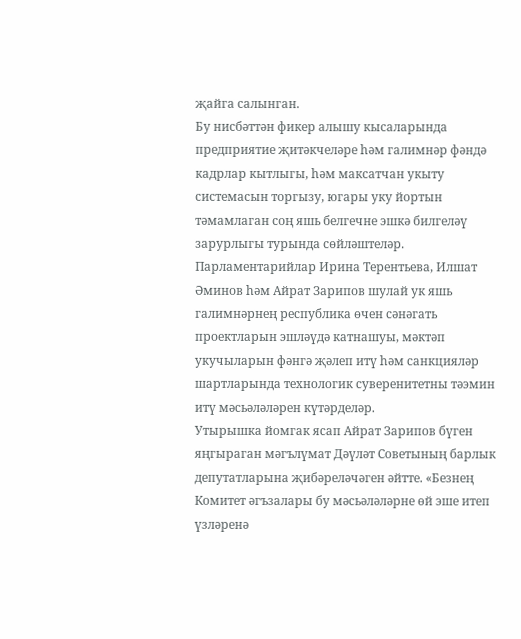җайга салынган.
Бу нисбәттән фикер алышу кысаларында предприятие җитәкчеләре һәм галимнәр фәндә кадрлар кытлыгы, һәм максатчан укыту системасын торгызу, югары уку йортын тәмамлаган соң яшь белгечне эшкә билгеләү зарурлыгы турында сөйләштеләр.
Парламентарийлар Ирина Терентьева, Илшат Әминов һәм Айрат Зарипов шулай ук яшь галимнәрнең республика өчен сәнәгать проектларын эшләүдә катнашуы, мәктәп укучыларын фәнгә җәлеп итү һәм санкцияләр шартларында технологик суверенитетны тәэмин итү мәсьәләләрен күтәрделәр.
Утырышка йомгак ясап Айрат Зарипов бүген яңгыраган мәгълүмат Дәүләт Советының барлык депутатларына җибәреләчәген әйтте. «Безнең Комитет әгъзалары бу мәсьәләләрне өй эше итеп үзләренә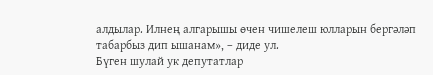алдылар. Илнең алгарышы өчен чишелеш юлларын бергәләп табарбыз дип ышанам», – диде ул.
Бүген шулай ук депутатлар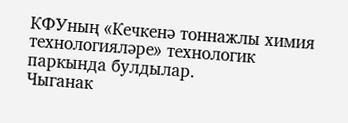КФУның «Кечкенә тоннажлы химия технологияләре» технологик паркында булдылар.
Чыганак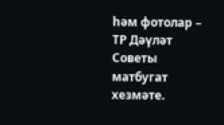һәм фотолар – ТР Дәүләт Советы матбугат хезмәте.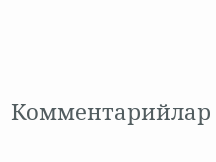Комментарийлар